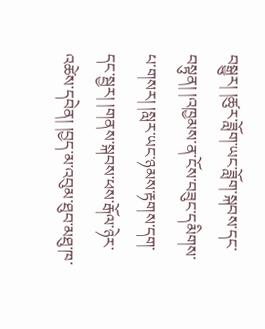བསྒྱུར། །ཚུར་ཟློག་ཡང་ཟློག་སྐབས་དང་བསྟུན། །འཁྱམས་ན་ངོས་བཟུང་དམིགས་པ་གསར། །སླར་ཡང་ཉམས་རྟགས་དག་དང་སྦྱར། །གནས་སྐབས་ཕས་རྒོལ་ཉེར་འཚེས་དབེན། །བྱད་མ་འབུམ་ཐུབ་མཐུ་ཁ་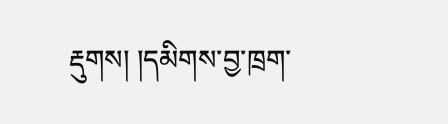རྡུགས། །དམིགས་བྱ་ཁྲག་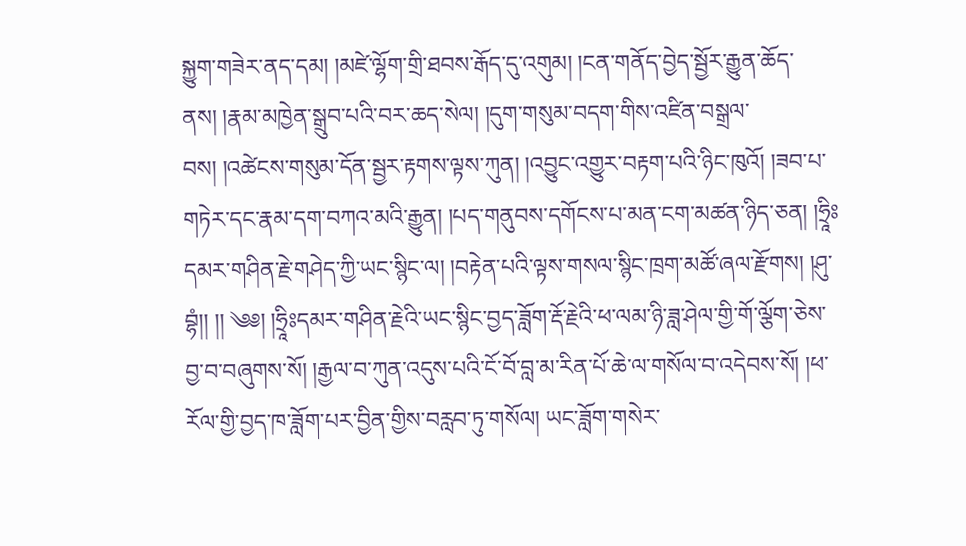སྐྱུག་གཟེར་ནད་དམ། །མཛེ་ལྷོག་གྲི་ཐབས་རྒོད་དུ་འགུམ། །ངན་གནོད་བྱེད་སྦྱོར་རྒྱུན་ཆོད་ནས། །རྣམ་མཁྱེན་སྒྲུབ་པའི་བར་ཆད་སེལ། །དུག་གསུམ་བདག་གིས་འཛིན་བསྒྲལ་བས། །འཚེངས་གསུམ་དོན་སྦྱར་རྟགས་ལྟས་ཀུན། །འབྱུང་འགྱུར་བརྟག་པའི་ཉིང་ཁུའོ། །ཟབ་པ་གཏེར་དང་རྣམ་དག་བཀའ་མའི་རྒྱུན། །པད་གནུབས་དགོངས་པ་མན་ངག་མཚན་ཉིད་ཅན། །ཧྲཱིཿདམར་གཤིན་རྗེ་གཤེད་ཀྱི་ཡང་སྙིང་ལ། །བརྟེན་པའི་ལྟས་གསལ་སྙིང་ཁྲག་མཚོ་ཞལ་རྫོགས། །ཤུ་བྷཾ།། །། ༄༅། །ཧྲཱིཿདམར་གཤིན་རྗེའི་ཡང་སྙིང་བྱད་ཟློག་རྡོ་རྗེའི་ཕ་ལམ་ཉི་ཟླ་ཤེལ་གྱི་གོ་ལྕོག་ཅེས་བྱ་བ་བཞུགས་སོ། །རྒྱལ་བ་ཀུན་འདུས་པའི་ངོ་བོ་བླ་མ་རིན་པོ་ཆེ་ལ་གསོལ་བ་འདེབས་སོ། །ཕ་རོལ་གྱི་བྱད་ཁ་ཟློག་པར་བྱིན་གྱིས་བརླབ་ཏུ་གསོལ། ཡང་ཟློག་གསེར་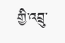གྱི་འབྲུ་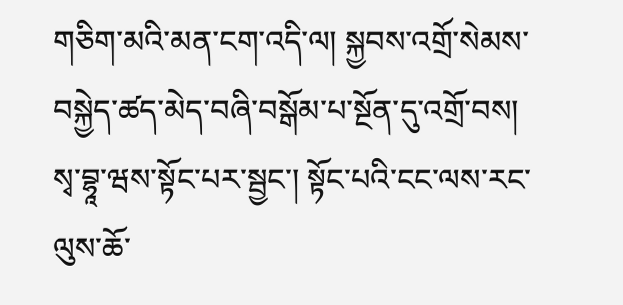གཅིག་མའི་མན་ངག་འདི་ལ། སྐྱབས་འགྲོ་སེམས་བསྐྱེད་ཚད་མེད་བཞི་བསྒོམ་པ་སྔོན་དུ་འགྲོ་བས། སྭ་བྷཱ་ཝས་སྟོང་པར་སྦྱང་། སྟོང་པའི་ངང་ལས་རང་ལུས་ཆོ་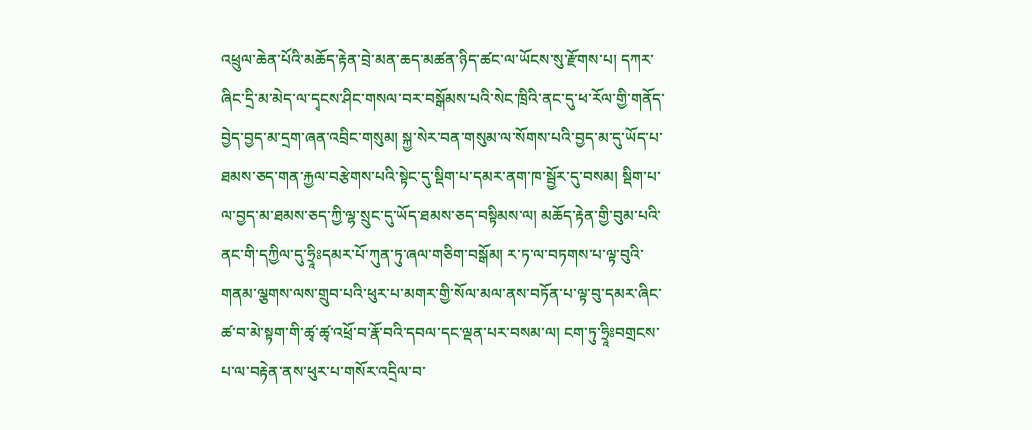འཕྲུལ་ཆེན་པོའི་མཆོད་རྟེན་བྲེ་མན་ཆད་མཚན་ཉིད་ཚང་ལ་ཡོངས་སུ་རྫོགས་པ། དཀར་ཞིང་དྲི་མ་མེད་ལ་དྭངས་ཤིང་གསལ་བར་བསྒོམས་པའི་སེང་ཁྲིའི་ནང་དུ་ཕ་རོལ་གྱི་གནོད་བྱེད་བྱད་མ་དྲག་ཞན་འབྲིང་གསུམ། སྐྱ་སེར་བན་གསུམ་ལ་སོགས་པའི་བྱད་མ་དུ་ཡོད་པ་ཐམས་ཅད་གན་རྐྱལ་བརྩེགས་པའི་སྟེང་དུ་སྡིག་པ་དམར་ནག་ཁ་སྦྱོར་དུ་བསམ། སྡིག་པ་ལ་བྱད་མ་ཐམས་ཅད་ཀྱི་ལྷ་སྲུང་དུ་ཡོད་ཐམས་ཅད་བསྟིམས་ལ། མཆོད་རྟེན་གྱི་བུམ་པའི་ནང་གི་དཀྱིལ་དུ་ཧྲཱིཿདམར་པོ་ཀུན་ཏུ་ཞལ་གཅིག་བསྒོམ། ར་ཏ་ལ་བཏགས་པ་ལྟ་བུའི་གནམ་ལྕགས་ལས་གྲུབ་པའི་ཕུར་པ་མགར་གྱི་སོལ་མལ་ནས་བཏོན་པ་ལྟ་བུ་དམར་ཞིང་ཚ་བ་མེ་སྟག་གི་ཚྭ་ཚྭ་འཕྲོ་བ་རྣོ་བའི་དབལ་དང་ལྡན་པར་བསམ་ལ། ངག་ཏུ་ཧྲཱིཿབགྲངས་པ་ལ་བརྟེན་ནས་ཕུར་པ་གསོར་འདྲིལ་བ་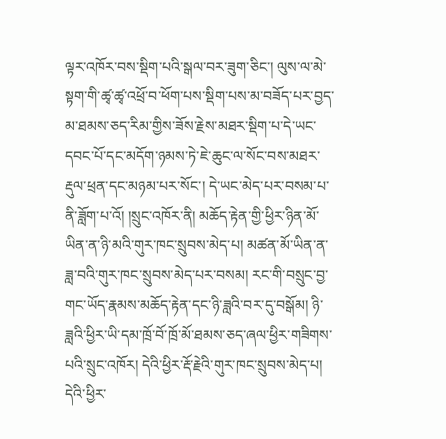ལྟར་འཁོར་བས་སྡིག་པའི་སྒལ་བར་ཟུག་ཅིང་། ལུས་ལ་མེ་སྟག་གི་ཚྭ་ཚྭ་འཕྲོ་བ་ཕོག་པས་སྡིག་པས་མ་བཟོད་པར་བྱད་མ་ཐམས་ཅད་རིམ་གྱིས་ཟོས་རྗེས་མཐར་སྡིག་པ་དེ་ཡང་དབང་པོ་དང་མདོག་ཉམས་ཏེ་ཇེ་ཆུང་ལ་སོང་བས་མཐར་རྡུལ་ཕྲན་དང་མཉམ་པར་སོང་། དེ་ཡང་མེད་པར་བསམ་པ་ནི་ཟློག་པ་འོ། །སྲུང་འཁོར་ནི། མཆོད་རྟེན་གྱི་ཕྱིར་ཉིན་མོ་ཡིན་ན་ཉི་མའི་གུར་ཁང་སྲུབས་མེད་པ། མཚན་མོ་ཡིན་ན་ཟླ་བའི་གུར་ཁང་སྲུབས་མེད་པར་བསམ། རང་གི་བསྲུང་བྱ་གང་ཡོད་རྣམས་མཆོད་རྟེན་དང་ཉི་ཟླའི་བར་དུ་བསྒོམ། ཉི་ཟླའི་ཕྱིར་ཡི་དམ་ཁྲོ་བོ་ཁྲོ་མོ་ཐམས་ཅད་ཞལ་ཕྱིར་གཟིགས་པའི་སྲུང་འཁོར། དེའི་ཕྱིར་རྡོ་རྗེའི་གུར་ཁང་སྲུབས་མེད་པ། དེའི་ཕྱིར་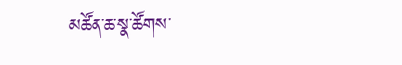མཚོན་ཆ་སྣ་ཚོགས་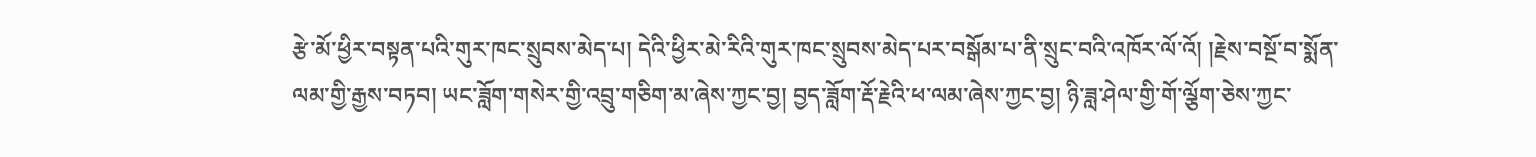རྩེ་མོ་ཕྱིར་བསྟན་པའི་གུར་ཁང་སྲུབས་མེད་པ། དེའི་ཕྱིར་མེ་རིའི་གུར་ཁང་སྲུབས་མེད་པར་བསྒོམ་པ་ནི་སྲུང་བའི་འཁོར་ལོ་འོ། །རྗེས་བསྔོ་བ་སྨོན་ལམ་གྱི་རྒྱས་བཏབ། ཡང་ཟློག་གསེར་གྱི་འབྲུ་གཅིག་མ་ཞེས་ཀྱང་བྱ། བྱད་ཟློག་རྡོ་རྗེའི་ཕ་ལམ་ཞེས་ཀྱང་བྱ། ཉི་ཟླ་ཤེལ་གྱི་གོ་ལྕོག་ཅེས་ཀྱང་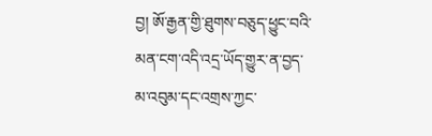བྱ། ཨོ་རྒྱན་གྱི་ཐུགས་བཅུད་ཕྱུང་བའི་མན་ངག་འདི་འདྲ་ཡོད་གྱུར་ན་བྱད་མ་འབུམ་དང་འགྲས་ཀྱང་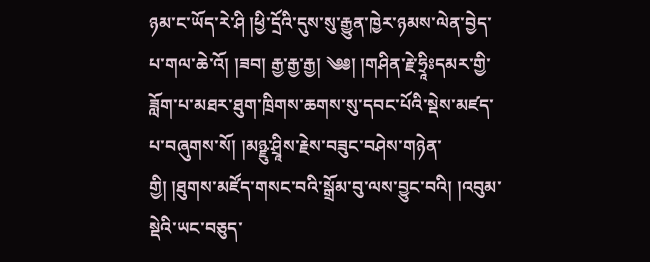ཉམ་ང་ཡོད་རེ་ཤི །ཕྱི་དྲོའི་དུས་སུ་རྒྱུན་ཁྱེར་ཉམས་ལེན་བྱེད་པ་གལ་ཆེ་འོ། །ཟབ། རྒྱ་རྒྱ་རྒྱ། ༄༅། །གཤིན་རྗེ་ཧྲཱིཿདམར་གྱི་ཟློག་པ་མཐར་ཐུག་ཁྲིགས་ཆགས་སུ་དབང་པོའི་སྡེས་མཛད་པ་བཞུགས་སོ། །མཉྫུ་ཤྲཱིས་རྗེས་བཟུང་བཤེས་གཉེན་གྱི། །ཐུགས་མཛོད་གསང་བའི་སྒྲོམ་བུ་ལས་བྱུང་བའི། །འབུམ་སྡེའི་ཡང་བཅུད་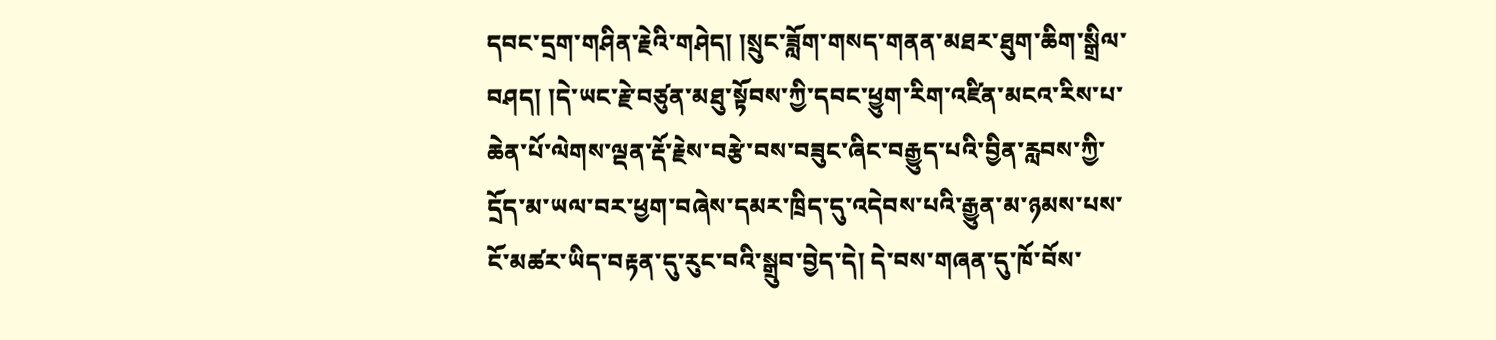དབང་དྲག་གཤིན་རྗེའི་གཤེད། །སྲུང་ཟློག་གསད་གནན་མཐར་ཐུག་ཆིག་སྒྲིལ་བཤད། །དེ་ཡང་རྗེ་བཙུན་མཐུ་སྟོབས་ཀྱི་དབང་ཕྱུག་རིག་འཛིན་མངའ་རིས་པ་ཆེན་པོ་ལེགས་ལྡན་རྡོ་རྗེས་བརྩེ་བས་བཟུང་ཞིང་བརྒྱུད་པའི་བྱིན་རླབས་ཀྱི་དྲོད་མ་ཡལ་བར་ཕྱག་བཞེས་དམར་ཁྲིད་དུ་འདེབས་པའི་རྒྱུན་མ་ཉམས་པས་ངོ་མཚར་ཡིད་བརྟན་དུ་རུང་བའི་སྒྲུབ་བྱེད་དེ། དེ་བས་གཞན་དུ་ཁོ་བོས་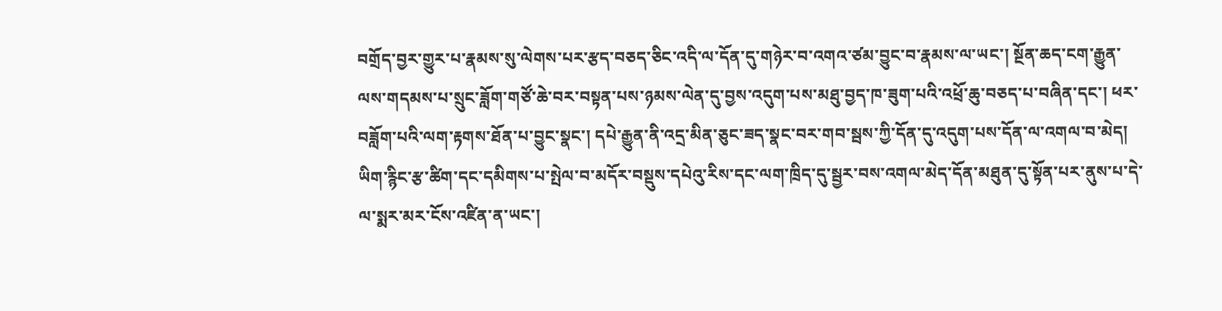བགྲོད་བྱར་གྱུར་པ་རྣམས་སུ་ལེགས་པར་རྩད་བཅད་ཅིང་འདི་ལ་དོན་དུ་གཉེར་བ་འགའ་ཙམ་བྱུང་བ་རྣམས་ལ་ཡང་། སྔོན་ཆད་ངག་རྒྱུན་ལས་གདམས་པ་སྲུང་ཟློག་གཙོ་ཆེ་བར་བསྟན་པས་ཉམས་ལེན་དུ་བྱས་འདུག་པས་མཐུ་བྱད་ཁ་ཟུག་པའི་འཕྲོ་ཆུ་བཅད་པ་བཞིན་དང་། ཕར་བཟློག་པའི་ལག་རྟགས་ཐོན་པ་བྱུང་སྣང་། དཔེ་རྒྱུན་ནི་འདྲ་མིན་ཅུང་ཟད་སྣང་བར་གབ་སྦས་ཀྱི་དོན་དུ་འདུག་པས་དོན་ལ་འགལ་བ་མེད། ཡིག་རྙིང་རྩ་ཚིག་དང་དམིགས་པ་སྤེལ་བ་མདོར་བསྡུས་དཔེའུ་རིས་དང་ལག་ཁྲིད་དུ་སྦྱར་བས་འགལ་མེད་དོན་མཐུན་དུ་སྟོན་པར་ནུས་པ་དེ་ལ་སྨར་མར་ངོས་འཛིན་ན་ཡང་།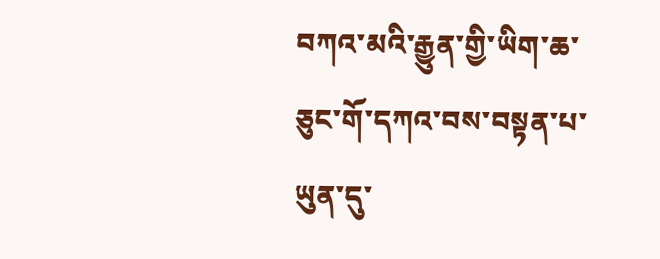བཀའ་མའི་རྒྱུན་གྱི་ཡིག་ཆ་ཅུང་གོ་དཀའ་བས་བསྟན་པ་ཡུན་དུ་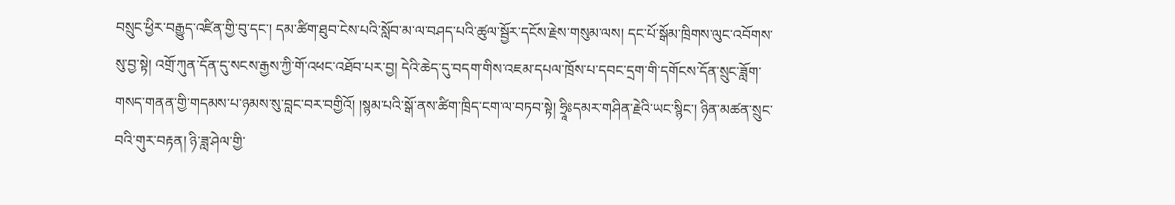བསྲུང་ཕྱིར་བརྒྱུད་འཛིན་གྱི་བུ་དང་། དམ་ཚིག་ཐུབ་ངེས་པའི་སློབ་མ་ལ་བཤད་པའི་ཚུལ་སྦྱོར་དངོས་རྗེས་གསུམ་ལས། དང་པོ་སྒོམ་ཁྲིགས་ལུང་འབོགས་སུ་བྱ་སྟེ། འགྲོ་ཀུན་དོན་དུ་སངས་རྒྱས་ཀྱི་གོ་འཕང་འཐོབ་པར་བྱ། དེའི་ཆེད་དུ་བདག་གིས་འཇམ་དཔལ་ཁྲོས་པ་དབང་དྲག་གི་དགོངས་དོན་སྲུང་ཟློག་གསད་གནན་གྱི་གདམས་པ་ཉམས་སུ་བླང་བར་བགྱིའོ། །སྙམ་པའི་སྒོ་ནས་ཚིག་ཁྲིད་ངག་ལ་བཏབ་སྟེ། ཧྲཱིཿདམར་གཤིན་རྗེའི་ཡང་སྙིང་། ཉིན་མཚན་སྲུང་བའི་གུར་བརྟན། ཉི་ཟླ་ཤེལ་གྱི་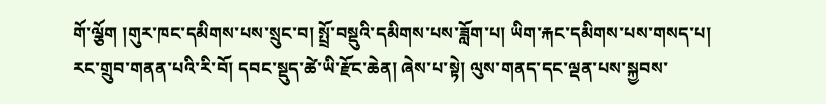གོ་ལྕོག །གུར་ཁང་དམིགས་པས་སྲུང་བ། སྤྲོ་བསྡུའི་དམིགས་པས་ཟློག་པ། ཡིག་རྐང་དམིགས་པས་གསད་པ། རང་གྲུབ་གནན་པའི་རི་བོ། དབང་སྡུད་ཚེ་ཡི་རྫོང་ཆེན། ཞེས་པ་སྟེ། ལུས་གནད་དང་ལྡན་པས་སྐྱབས་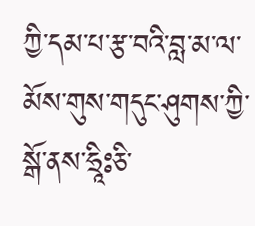ཀྱི་དམ་པ་རྩ་བའི་བླ་མ་ལ་མོས་གུས་གདུང་ཤུགས་ཀྱི་སྒོ་ནས་ཧྲཱིཿཅི་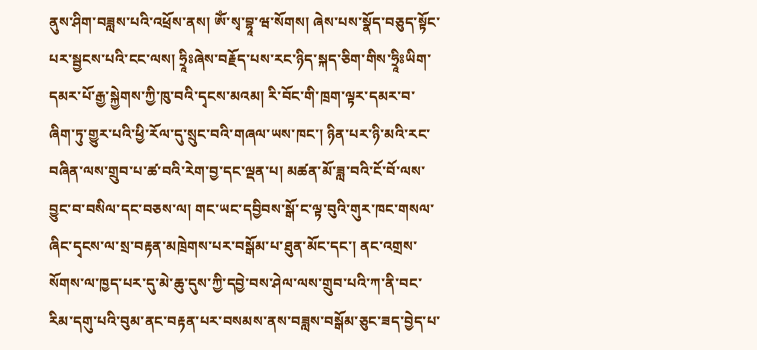ནུས་ཤིག་བཟླས་པའི་འཕྲོས་ནས། ཨོཾ་སྭ་བྷཱ་ཝ་སོགས། ཞེས་པས་སྣོད་བཅུད་སྟོང་པར་སྦྱངས་པའི་ངང་ལས། ཧྲཱིཿཞེས་བརྗོད་པས་རང་ཉིད་སྐད་ཅིག་གིས་ཧྲཱིཿཡིག་དམར་པོ་རྒྱ་སྐྱེགས་ཀྱི་ཁུ་བའི་དྭངས་མའམ། རི་བོང་གི་ཁྲག་ལྟར་དམར་བ་ཞིག་ཏུ་གྱུར་པའི་ཕྱི་རོལ་དུ་སྲུང་བའི་གཞལ་ཡས་ཁང་། ཉིན་པར་ཉི་མའི་རང་བཞིན་ལས་གྲུབ་པ་ཚ་བའི་རེག་བྱ་དང་ལྡན་པ། མཚན་མོ་ཟླ་བའི་ངོ་བོ་ལས་བྱུང་བ་བསིལ་དང་བཅས་ལ། གང་ཡང་དབྱིབས་སྒོ་ང་ལྟ་བུའི་གུར་ཁང་གསལ་ཞིང་དྭངས་ལ་སྲ་བརྟན་མཁྲེགས་པར་བསྒོམ་པ་ཐུན་མོང་དང་། ནང་འགྲས་སོགས་ལ་ཁྱད་པར་དུ་མེ་ཆུ་དུས་ཀྱི་དབྱེ་བས་ཤེལ་ལས་གྲུབ་པའི་ཀ་ནི་བང་རིམ་དགུ་པའི་བུམ་ནང་བརྟན་པར་བསམས་ནས་བཟླས་བསྒོམ་ཅུང་ཟད་བྱེད་པ་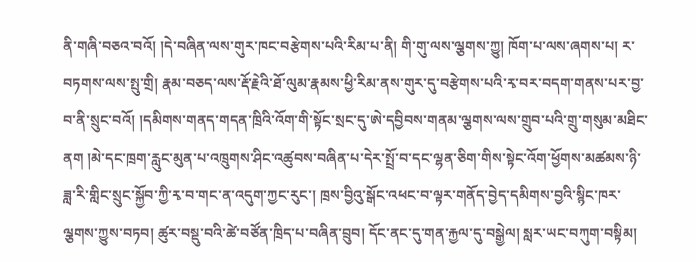ནི་གཞི་བཅའ་བའོ། །དེ་བཞིན་ལས་གུར་ཁང་བརྩེགས་པའི་རིམ་པ་ནི། གི་གུ་ལས་ལྕགས་ཀྱུ། ཁོག་པ་ལས་ཞགས་པ། ར་བཏགས་ལས་སྤུ་གྲི། རྣམ་བཅད་ལས་རྡོ་རྗེའི་ཐོ་ལུམ་རྣམས་ཕྱི་རིམ་ནས་གུར་དུ་བརྩེགས་པའི་རྭ་བར་བདག་གནས་པར་བྱ་བ་ནི་སྲུང་བའོ། །དམིགས་གནད་གདན་ཁྲིའི་འོག་གི་སྟོང་སྲང་དུ་ཨེ་དབྱིབས་གནམ་ལྕགས་ལས་གྲུབ་པའི་གྲུ་གསུམ་མཐིང་ནག །མེ་དང་ཁྲག་རླུང་མུན་པ་འཁྲུགས་ཤིང་འཚུབས་བཞིན་པ་དེར་སྤྲོ་བ་དང་ལྷན་ཅིག་གིས་སྟེང་འོག་ཕྱོགས་མཚམས་ཉི་ཟླ་རི་གླིང་སྲུང་སྐྱོབ་ཀྱི་རྭ་བ་གང་ན་འདུག་ཀྱང་རུང་། ཁྲས་བྱིའུ་སྒོང་འཕང་བ་ལྟར་གནོད་བྱེད་དམིགས་བྱའི་སྙིང་ཁར་ལྕགས་ཀྱུས་བཏབ། ཚུར་བསྡུ་བའི་ཚེ་བཙོན་ཁྲིད་པ་བཞིན་བྲུབ། དོང་ནང་དུ་གན་རྐྱལ་དུ་བསྒྱེལ། སླར་ཡང་བཀུག་བསྟིམ།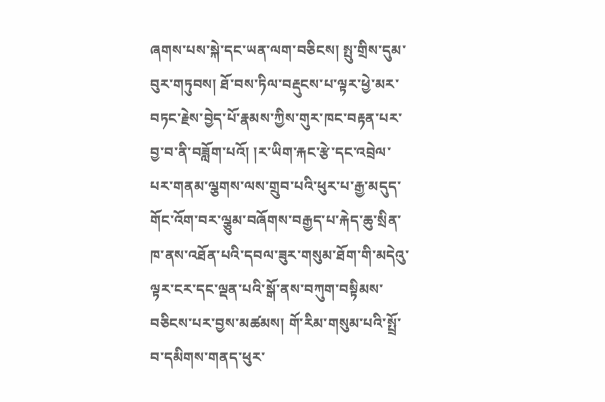ཞགས་པས་སྐེ་དང་ཡན་ལག་བཅིངས། སྤུ་གྲིས་དུམ་བུར་གཏུབས། ཐོ་བས་ཏིལ་བརྡུངས་པ་ལྟར་ཕྱེ་མར་བཏང་རྗེས་བྱེད་པོ་རྣམས་ཀྱིས་གུར་ཁང་བརྟན་པར་བྱ་བ་ནི་བཟློག་པའོ། །ར་ཡིག་རྐང་རྩེ་དང་འབྲེལ་པར་གནམ་ལྕགས་ལས་གྲུབ་པའི་ཕུར་པ་རྒྱ་མདུད་གོང་འོག་བར་ལྕུམ་བཞོགས་བརྒྱད་པ་རྐེད་ཆུ་སྲིན་ཁ་ནས་འཐོན་པའི་དབལ་ཟུར་གསུམ་ཐོག་གི་མདེའུ་ལྟར་ངར་དང་ལྡན་པའི་སྒོ་ནས་བཀུག་བསྟིམས་བཅིངས་པར་བྱས་མཚམས། གོ་རིམ་གསུམ་པའི་སྤྲོ་བ་དམིགས་གནད་ཕུར་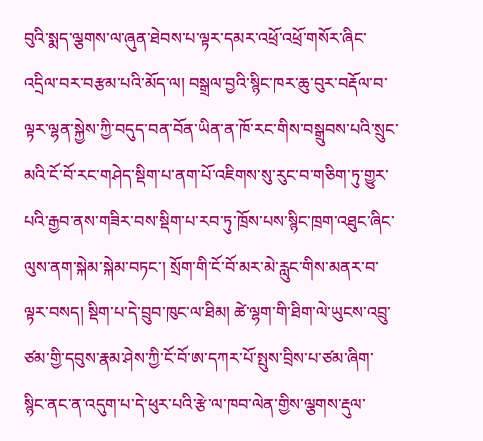བུའི་སྨད་ལྕགས་ལ་ཞུན་ཐེབས་པ་ལྟར་དམར་འཕྲོ་འཕྲོ་གསོར་ཞིང་འདྲིལ་བར་བརྩམ་པའི་མོད་ལ། བསྒྲལ་བྱའི་སྙིང་ཁར་ཆུ་བུར་བརྡོལ་བ་ལྟར་ལྷན་སྐྱེས་ཀྱི་བདུད་བན་བོན་ཡིན་ན་ཁོ་རང་གིས་བསྒྲུབས་པའི་སྲུང་མའི་ངོ་བོ་རང་གཤེད་སྡིག་པ་ནག་པོ་འཇིགས་སུ་རུང་བ་གཅིག་ཏུ་གྱུར་པའི་རྒྱབ་ནས་གཟིར་བས་སྡིག་པ་རབ་ཏུ་ཁྲོས་པས་སྙིང་ཁྲག་འཐུང་ཞིང་ལུས་ནག་སྐེམ་སྐེམ་བཏང་། སྲོག་གི་ངོ་བོ་མར་མེ་རླུང་གིས་མནར་བ་ལྟར་བསད། སྡིག་པ་དེ་བྲུབ་ཁུང་ལ་ཐིམ། ཚེ་ལྷག་གི་ཐིག་ལེ་ཡུངས་འབྲུ་ཙམ་གྱི་དབུས་རྣམ་ཤེས་ཀྱི་ངོ་བོ་ཨ་དཀར་པོ་སྤུས་བྲིས་པ་ཙམ་ཞིག་སྙིང་ནང་ན་འདུག་པ་དེ་ཕུར་པའི་རྩེ་ལ་ཁབ་ལེན་གྱིས་ལྕགས་རྡུལ་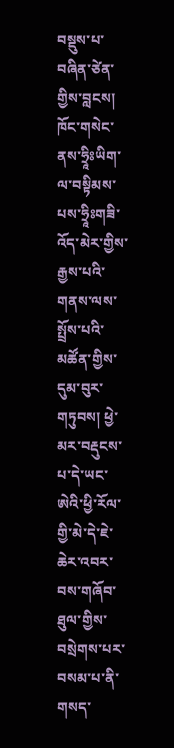བསྡུས་པ་བཞིན་ཙེན་གྱིས་བླངས། ཁོང་གསེང་ནས་ཧྲཱིཿཡིག་ལ་བསྟིམས་པས་ཧྲཱིཿགཟི་འོད་མེར་གྱིས་རྒྱས་པའི་གནས་ལས་སྤྲོས་པའི་མཚོན་གྱིས་དུམ་བུར་གཏུབས། ཕྱེ་མར་བརྡུངས་པ་དེ་ཡང་ཨེའི་ཕྱི་རོལ་གྱི་མེ་དེ་ཇེ་ཆེར་འབར་བས་གཞོབ་ཐུལ་གྱིས་བསྲེགས་པར་བསམ་པ་ནི་གསད་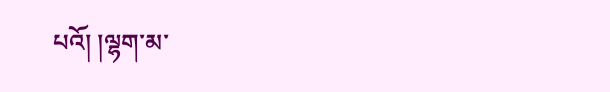པའོ། །ལྷག་མ་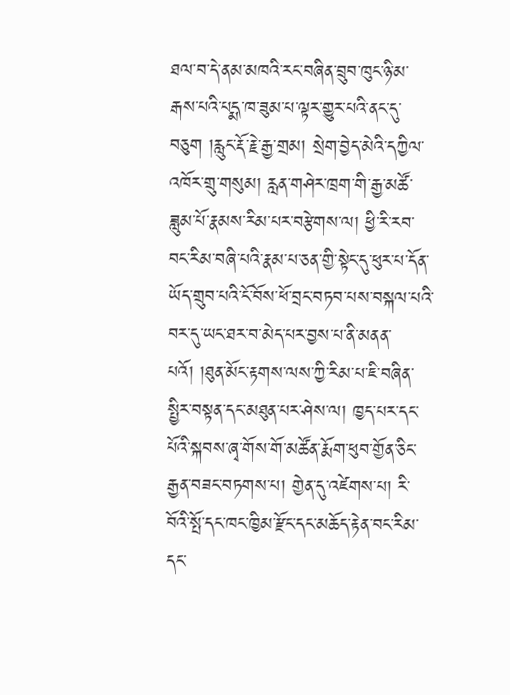ཐལ་བ་དེ་ནམ་མཁའི་རང་བཞིན་བྲུབ་ཁུང་ཉི་མ་རྒས་པའི་པདྨ་ཁ་ཟུམ་པ་ལྟར་གྱུར་པའི་ནང་དུ་བཅུག །རླུང་རྡོ་རྗེ་རྒྱ་གྲམ། སྲེག་བྱེད་མེའི་དཀྱིལ་འཁོར་གྲུ་གསུམ། རླན་གཤེར་ཁྲག་གི་རྒྱ་མཚོ་ཟླུམ་པོ་རྣམས་རིམ་པར་བརྩེགས་ལ། ཕྱི་རི་རབ་བང་རིམ་བཞི་པའི་རྣམ་པ་ཅན་གྱི་སྟེང་དུ་ཕུར་པ་དོན་ཡོད་གྲུབ་པའི་ངོ་བོས་ཕོ་བྲང་བཏབ་པས་བསྐལ་པའི་བར་དུ་ཡང་ཐར་བ་མེད་པར་བྱས་པ་ནི་མནན་པའོ། །ཐུན་མོང་རྟགས་ལས་ཀྱི་རིམ་པ་ཇི་བཞིན་སྤྱིར་བསྟན་དང་མཐུན་པར་ཤེས་ལ། ཁྱད་པར་དང་པོའི་སྐབས་ཞྭ་གོས་གོ་མཚོན་རྨོག་ཕུབ་གྱོན་ཅིང་རྒྱན་བཟང་བཏགས་པ། གྱེན་དུ་འཛེགས་པ། རི་བོའི་སྤོ་དང་ཁང་ཁྱིམ་རྫོང་དང་མཆོད་རྟེན་བང་རིམ་དང་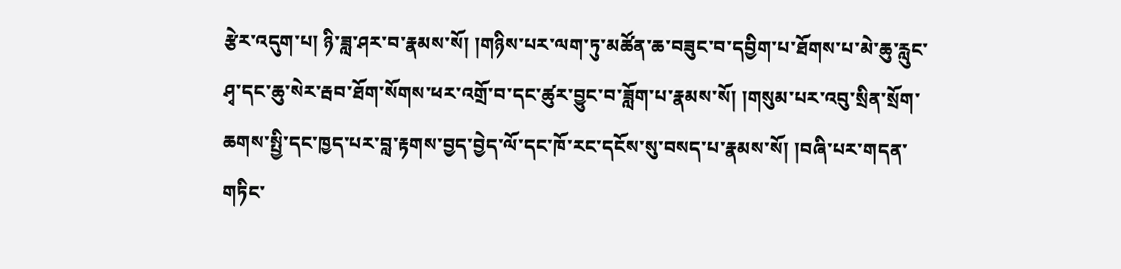རྩེར་འདུག་པ། ཉི་ཟླ་ཤར་བ་རྣམས་སོ། །གཉིས་པར་ལག་ཏུ་མཚོན་ཆ་བཟུང་བ་དབྱིག་པ་ཐོགས་པ་མེ་ཆུ་རླུང་ཤྭ་དང་ཆུ་སེར་རྦབ་ཐོག་སོགས་ཕར་འགྲོ་བ་དང་ཚུར་བྱུང་བ་ཟློག་པ་རྣམས་སོ། །གསུམ་པར་འབུ་སྲིན་སྲོག་ཆགས་སྤྱི་དང་ཁྱད་པར་བླ་རྟགས་བྱད་བྱེད་ལོ་དང་ཁོ་རང་དངོས་སུ་བསད་པ་རྣམས་སོ། །བཞི་པར་གདན་གཏིང་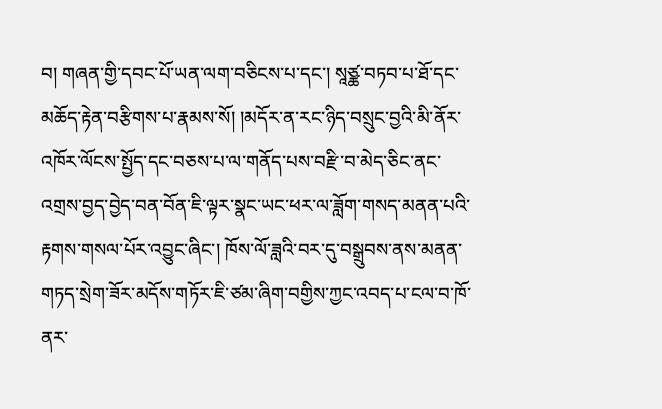བ། གཞན་གྱི་དབང་པོ་ཡན་ལག་བཅིངས་པ་དང་། སཱཙྪ་བཏབ་པ་ཐོ་དང་མཆོད་རྟེན་བརྩིགས་པ་རྣམས་སོ། །མདོར་ན་རང་ཉིད་བསྲུང་བྱའི་མི་ནོར་འཁོར་ལོངས་སྤྱོད་དང་བཅས་པ་ལ་གནོད་པས་བརྫི་བ་མེད་ཅིང་ནང་འགྲས་བྱད་བྱེད་བན་བོན་ཇི་ལྟར་སྣང་ཡང་ཕར་ལ་ཟློག་གསད་མནན་པའི་རྟགས་གསལ་པོར་འབྱུང་ཞིང་། ཁོས་ལོ་ཟླའི་བར་དུ་བསྒྲུབས་ནས་མནན་གཏད་སྲེག་ཟོར་མདོས་གཏོར་ཇི་ཙམ་ཞིག་བགྱིས་ཀྱང་འབད་པ་ངལ་བ་ཁོ་ནར་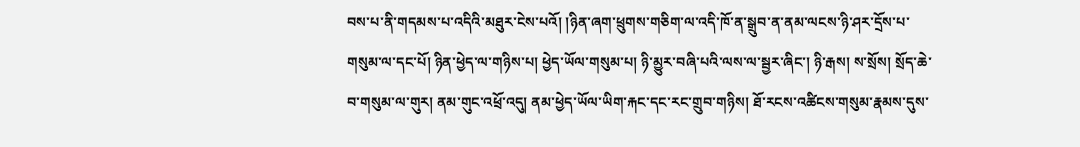བས་པ་ནི་གདམས་པ་འདིའི་མཐུར་ངེས་པའོ། །ཉིན་ཞག་ཕྲུགས་གཅིག་ལ་འདི་ཁོ་ན་སྒྲུབ་ན་ནམ་ལངས་ཉི་ཤར་དྲོས་པ་གསུམ་ལ་དང་པོ། ཉིན་ཕྱེད་ལ་གཉིས་པ། ཕྱེད་ཡོལ་གསུམ་པ། ཉི་མྱུར་བཞི་པའི་ལས་ལ་སྦྱར་ཞིང་། ཉི་རྒས། ས་སྲོས། སྲོད་ཆེ་བ་གསུམ་ལ་གུར། ནམ་གུང་འཕྲོ་འདུ། ནམ་ཕྱེད་ཡོལ་ཡིག་རྐང་དང་རང་གྲུབ་གཉིས། ཐོ་རངས་འཚིངས་གསུམ་རྣམས་དུས་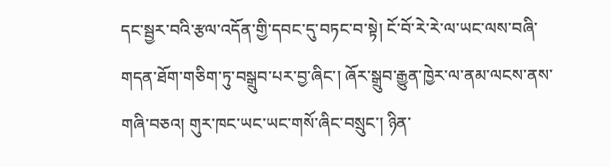དང་སྦྱར་བའི་རྩལ་འདོན་གྱི་དབང་དུ་བཏང་བ་སྟེ། ངོ་བོ་རེ་རེ་ལ་ཡང་ལས་བཞི་གདན་ཐོག་གཅིག་ཏུ་བསྒྲུབ་པར་བྱ་ཞིང་། ཞོར་སྒྲུབ་རྒྱུན་ཁྱེར་ལ་ནམ་ལངས་ནས་གཞི་བཅའ། གུར་ཁང་ཡང་ཡང་གསོ་ཞིང་བསྲུང་། ཉིན་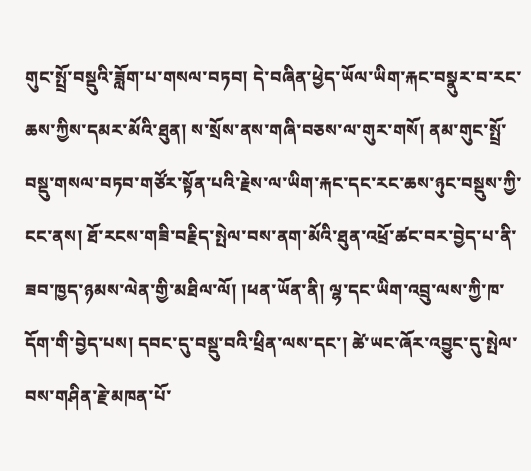གུང་སྤྲོ་བསྡུའི་ཟློག་པ་གསལ་བཏབ། དེ་བཞིན་ཕྱེད་ཡོལ་ཡིག་རྐང་བསྣུར་བ་རང་ཆས་ཀྱིས་དམར་མོའི་ཐུན། ས་སྲོས་ནས་གཞི་བཅས་ལ་གུར་གསོ། ནམ་གུང་སྤྲོ་བསྡུ་གསལ་བཏབ་གཙོར་སྟོན་པའི་རྗེས་ལ་ཡིག་རྐང་དང་རང་ཆས་ཉུང་བསྡུས་ཀྱི་ངང་ནས། ཐོ་རངས་གཟི་བརྗིད་སྤེལ་བས་ནག་མོའི་ཐུན་འཕྲོ་ཚང་བར་བྱེད་པ་ནི་ཟབ་ཁྱད་ཉམས་ལེན་གྱི་མཐིལ་ལོ། །ཕན་ཡོན་ནི། ལྷ་དང་ཡིག་འབྲུ་ལས་ཀྱི་ཁ་དོག་གི་བྱེད་པས། དབང་དུ་བསྡུ་བའི་ཕྲིན་ལས་དང་། ཚེ་ཡང་ཞོར་འབྱུང་དུ་སྤེལ་བས་གཤིན་རྗེ་མཁན་པོ་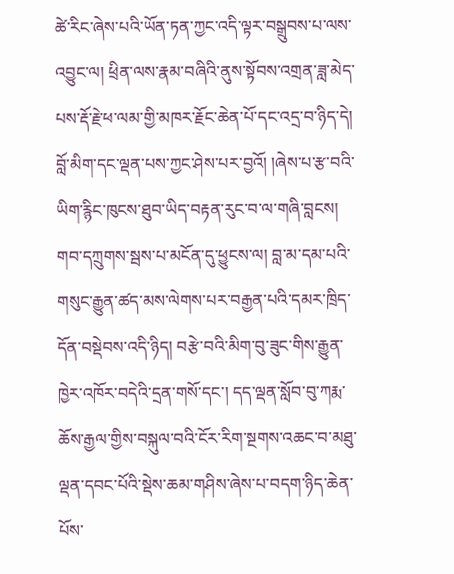ཚེ་རིང་ཞེས་པའི་ཡོན་ཏན་ཀྱང་འདི་ལྟར་བསྒྲུབས་པ་ལས་འབྱུང་ལ། ཕྲིན་ལས་རྣམ་བཞིའི་ནུས་སྟོབས་འགྲན་ཟླ་མེད་པས་རྡོ་རྗེ་ཕ་ལམ་གྱི་མཁར་རྗོང་ཆེན་པོ་དང་འདྲ་བ་ཉིད་དེ། བློ་མིག་དང་ལྡན་པས་ཀྱང་ཤེས་པར་བྱའོ། །ཞེས་པ་རྩ་བའི་ཡིག་རྙིང་ཁུངས་ཐུབ་ཡིད་བརྟན་རུང་བ་ལ་གཞི་བླངས། གབ་དཀྲུགས་སྦས་པ་མངོན་དུ་ཕྱུངས་ལ། བླ་མ་དམ་པའི་གསུང་རྒྱུན་ཚད་མས་ལེགས་པར་བརྒྱན་པའི་དམར་ཁྲིད་དོན་བསྡེབས་འདི་ཉིད། བརྩེ་བའི་མིག་བུ་ཟུང་གིས་རྒྱུན་ཁྱེར་འཁོར་བདེའི་དྲན་གསོ་དང་། དད་ལྡན་སློབ་བུ་ཀརྨ་ཆོས་རྒྱལ་གྱིས་བསྐུལ་བའི་ངོར་རིག་སྔགས་འཆང་བ་མཐུ་ལྡན་དབང་པོའི་སྡེས་ཆམ་གཤིས་ཞེས་པ་བདག་ཉིད་ཆེན་པོས་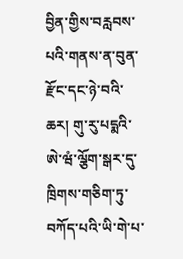བྱིན་གྱིས་བརླབས་པའི་གནས་ན་བུན་རྫོང་དང་ཉེ་བའི་ཆར། གུ་རུ་པདྨའི་ཨེ་ཝཾ་ལྕོག་སྒར་དུ་ཁྲིགས་གཅིག་ཏུ་བཀོད་པའི་ཡི་གེ་པ་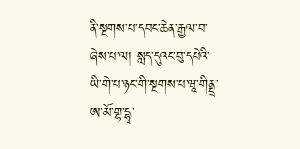ནི་སྔགས་པ་དབང་ཆེན་རྒྱལ་བ་ཞེས་པ་ལ། སླད་དུའང་བུ་དཔེའི་ཡི་གེ་པ་ཉང་གི་སྔགས་པ་ཝཱ་གིནྡྲ་ཨ་མོ་གྷ་དྷྭ་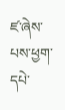ཛ་ཞེས་པས་ཕྱག་དཔེ་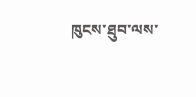ཁུངས་ཐུབ་ལས་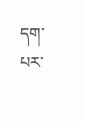དག་པར་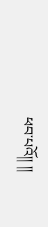ཕབ་པའོ།། །།